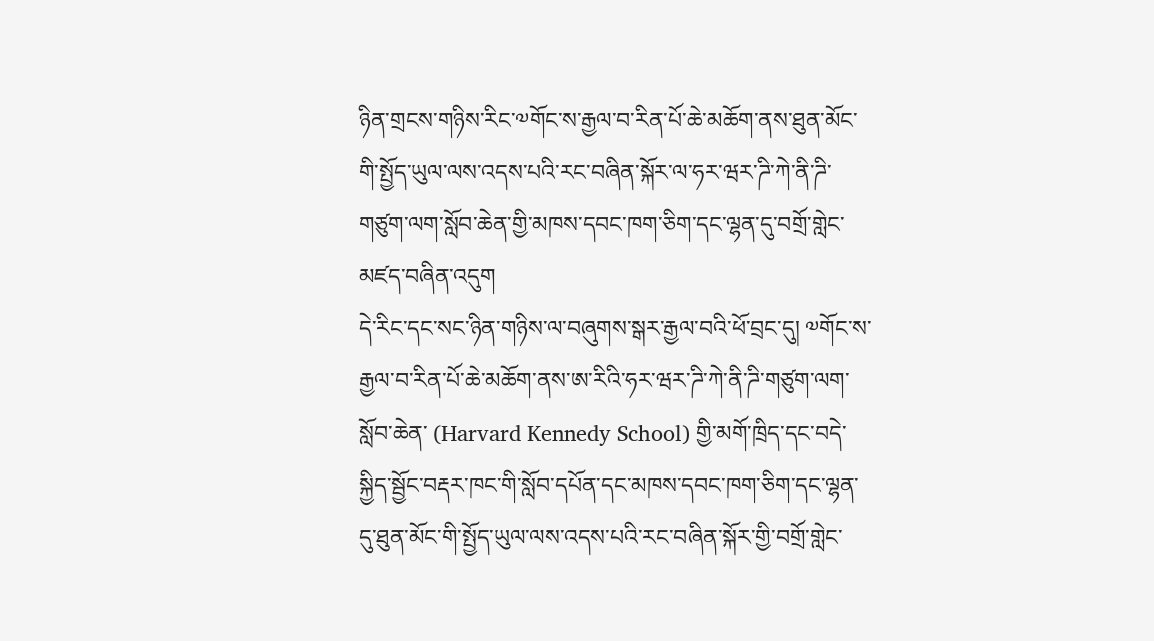ཉིན་གྲངས་གཉིས་རིང་༧གོང་ས་རྒྱལ་བ་རིན་པོ་ཆེ་མཆོག་ནས་ཐུན་མོང་གི་སྤྱོད་ཡུལ་ལས་འདས་པའི་རང་བཞིན་སྐོར་ལ་ཧར་ཝར་ཌི་ཀེ་ནི་ཌི་གཙུག་ལག་སློབ་ཆེན་གྱི་མཁས་དབང་ཁག་ཅིག་དང་ལྷན་དུ་བགྲོ་གླེང་མཛད་བཞིན་འདུག
དེ་རིང་དང་སང་ཉིན་གཉིས་ལ་བཞུགས་སྒར་རྒྱལ་བའི་ཕོ་བྲང་དུ། ༧གོང་ས་རྒྱལ་བ་རིན་པོ་ཆེ་མཆོག་ནས་ཨ་རིའི་ཧར་ཝར་ཌི་ཀེ་ནི་ཌི་གཙུག་ལག་སློབ་ཆེན་ (Harvard Kennedy School) གྱི་མགོ་ཁྲིད་དང་བདེ་སྐྱིད་སྦྱོང་བརྡར་ཁང་གི་སློབ་དཔོན་དང་མཁས་དབང་ཁག་ཅིག་དང་ལྷན་དུ་ཐུན་མོང་གི་སྤྱོད་ཡུལ་ལས་འདས་པའི་རང་བཞིན་སྐོར་གྱི་བགྲོ་གླེང་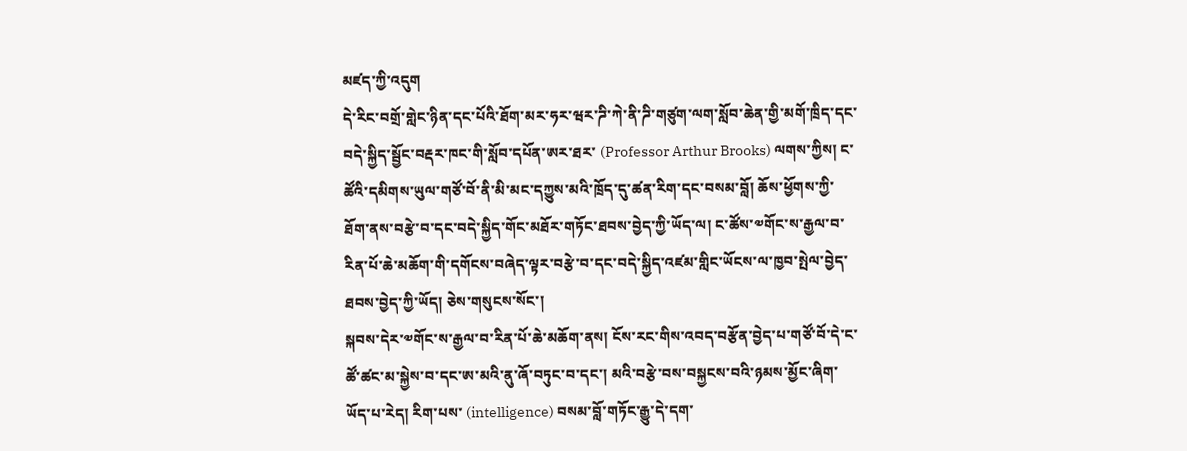མཛད་ཀྱི་འདུག
དེ་རིང་བགྲོ་གླེང་ཉིན་དང་པོའི་ཐོག་མར་ཧར་ཝར་ཌི་ཀེ་ནི་ཌི་གཙུག་ལག་སློབ་ཆེན་གྱི་མགོ་ཁྲིད་དང་བདེ་སྐྱིད་སྦྱོང་བརྡར་ཁང་གི་སློབ་དཔོན་ཨར་ཐར་ (Professor Arthur Brooks) ལགས་ཀྱིས། ང་ཚོའི་དམིགས་ཡུལ་གཙོ་བོ་ནི་མི་མང་དཀྱུས་མའི་ཁྲོད་དུ་ཚན་རིག་དང་བསམ་བློ། ཆོས་ཕྱོགས་ཀྱི་ཐོག་ནས་བརྩེ་བ་དང་བདེ་སྐྱིད་གོང་མཐོར་གཏོང་ཐབས་བྱེད་ཀྱི་ཡོད་ལ། ང་ཚོས་༧གོང་ས་རྒྱལ་བ་རིན་པོ་ཆེ་མཆོག་གི་དགོངས་བཞེད་ལྟར་བརྩེ་བ་དང་བདེ་སྐྱིད་འཛམ་གླིང་ཡོངས་ལ་ཁྱབ་སྤེལ་བྱེད་ཐབས་བྱེད་ཀྱི་ཡོད། ཅེས་གསུངས་སོང་།
སྐབས་དེར་༧གོང་ས་རྒྱལ་བ་རིན་པོ་ཆེ་མཆོག་ནས། ངོས་རང་གིས་འབད་བརྩོན་བྱེད་པ་གཙོ་བོ་དེ་ང་ཚོ་ཚང་མ་སྐྱེས་བ་དང་ཨ་མའི་ནུ་ཞོ་བཏུང་བ་དང་། མའི་བརྩེ་བས་བསྐྱངས་བའི་ཉམས་མྱོང་ཞིག་ཡོད་པ་རེད། རིག་པས་ (intelligence) བསམ་བློ་གཏོང་རྒྱུ་དེ་དག་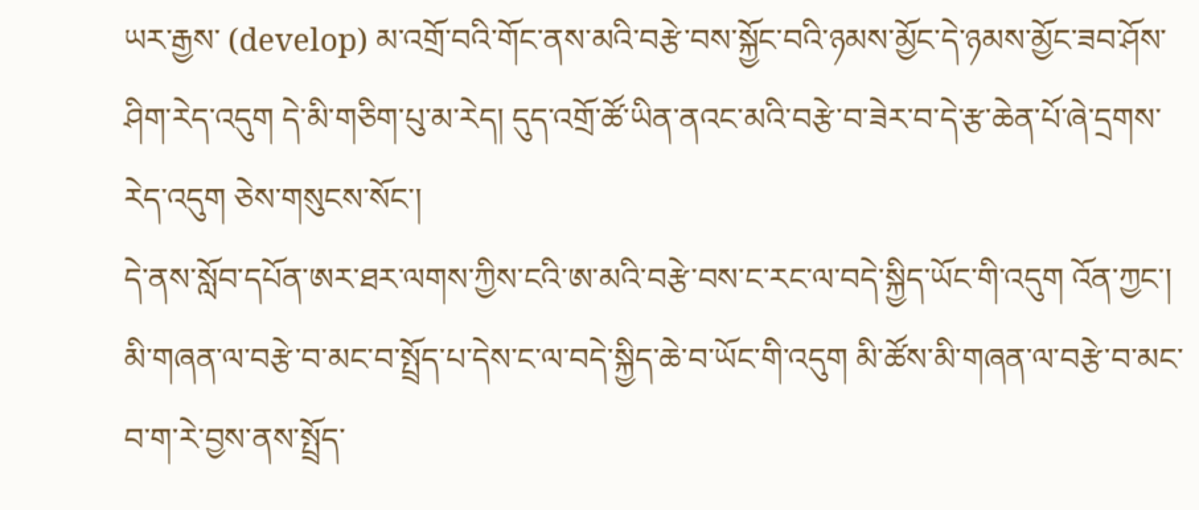ཡར་རྒྱས་ (develop) མ་འགྲོ་བའི་གོང་ནས་མའི་བརྩེ་བས་སྐྱོང་བའི་ཉམས་མྱོང་དེ་ཉམས་མྱོང་ཟབ་ཤོས་ཤིག་རེད་འདུག དེ་མི་གཅིག་པུ་མ་རེད། དུད་འགྲོ་ཚོ་ཡིན་ནའང་མའི་བརྩེ་བ་ཟེར་བ་དེ་རྩ་ཆེན་པོ་ཞེ་དྲགས་རེད་འདུག ཅེས་གསུངས་སོང་།
དེ་ནས་སློབ་དཔོན་ཨར་ཐར་ལགས་ཀྱིས་ངའི་ཨ་མའི་བརྩེ་བས་ང་རང་ལ་བདེ་སྐྱིད་ཡོང་གི་འདུག འོན་ཀྱང་། མི་གཞན་ལ་བརྩེ་བ་མང་བ་སྤྲོད་པ་དེས་ང་ལ་བདེ་སྐྱིད་ཆེ་བ་ཡོང་གི་འདུག མི་ཚོས་མི་གཞན་ལ་བརྩེ་བ་མང་བ་ག་རེ་བྱས་ནས་སྤྲོད་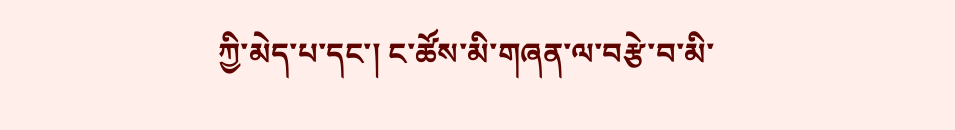ཀྱི་མེད་པ་དང་། ང་ཚོས་མི་གཞན་ལ་བརྩེ་བ་མི་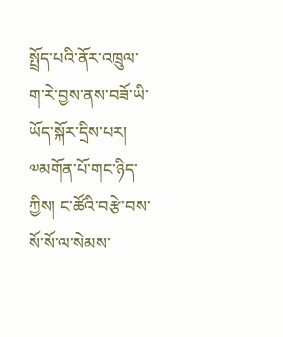སྤྲོད་པའི་ནོར་འཁྲུལ་ག་རེ་བྱས་ནས་བཟོ་ཡི་ཡོད་སྐོར་དྲིས་པར། ༧མགོན་པོ་གང་ཉིད་ཀྱིས། ང་ཚོའི་བརྩེ་བས་སོ་སོ་ལ་སེམས་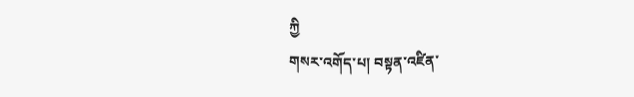ཀྱི
གསར་འགོད་པ། བསྟན་འཛིན་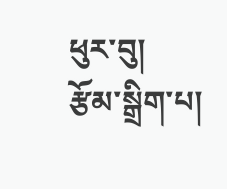ཕུར་བུ།
རྩོམ་སྒྲིག་པ།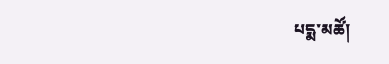པདྨ་མཚོ།